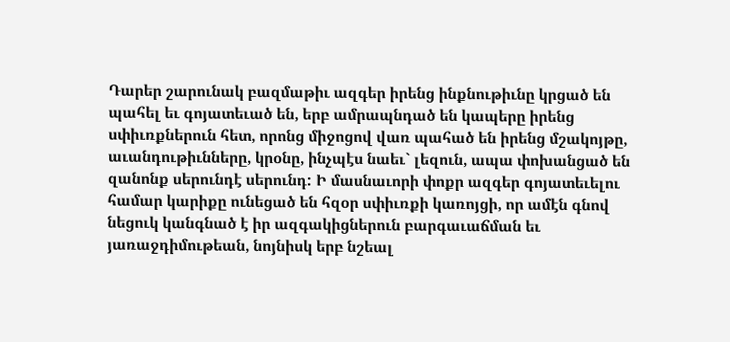Դարեր շարունակ բազմաթիւ ազգեր իրենց ինքնութիւնը կրցած են պահել եւ գոյատեւած են, երբ ամրապնդած են կապերը իրենց սփիւռքներուն հետ, որոնց միջոցով վառ պահած են իրենց մշակոյթը, աւանդութիւնները, կրօնը, ինչպէս նաեւ` լեզուն, ապա փոխանցած են զանոնք սերունդէ սերունդ: Ի մասնաւորի փոքր ազգեր գոյատեւելու համար կարիքը ունեցած են հզօր սփիւռքի կառոյցի, որ ամէն գնով նեցուկ կանգնած է իր ազգակիցներուն բարգաւաճման եւ յառաջդիմութեան, նոյնիսկ երբ նշեալ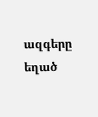ազգերը եղած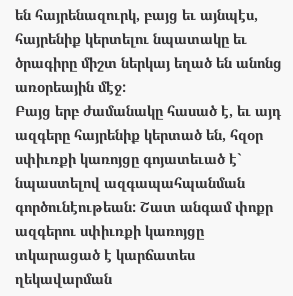են հայրենազուրկ, բայց եւ այնպէս, հայրենիք կերտելու նպատակը եւ ծրագիրը միշտ ներկայ եղած են անոնց առօրեային մէջ:
Բայց երբ ժամանակը հասած է, եւ այդ ազգերը հայրենիք կերտած են, հզօր սփիւռքի կառոյցը գոյատեւած է` նպաստելով ազգապահպանման գործունէութեան: Շատ անգամ փոքր ազգերու սփիւռքի կառոյցը տկարացած է կարճատես ղեկավարման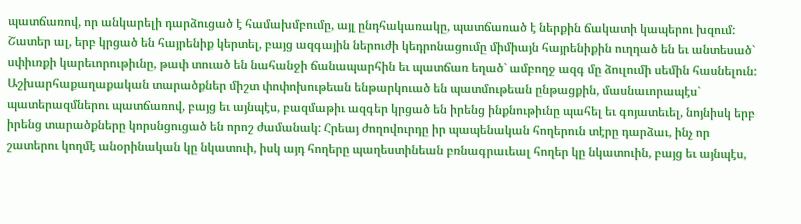պատճառով, որ անկարելի դարձուցած է համախմբումը, այլ ընդհակառակը, պատճառած է ներքին ճակատի կապերու խզում: Շատեր ալ, երբ կրցած են հայրենիք կերտել, բայց ազգային ներուժի կեդրոնացումը միմիայն հայրենիքին ուղղած են եւ անտեսած` սփիւռքի կարեւորութիւնը, թափ տուած են նահանջի ճանապարհին եւ պատճառ եղած` ամբողջ ազգ մը ձուլումի սեմին հասնելուն:
Աշխարհաքաղաքական տարածքներ միշտ փոփոխութեան ենթարկուած են պատմութեան ընթացքին, մասնաւորապէս` պատերազմներու պատճառով, բայց եւ այնպէս, բազմաթիւ ազգեր կրցած են իրենց ինքնութիւնը պահել եւ գոյատեւել, նոյնիսկ երբ իրենց տարածքները կորսնցուցած են որոշ ժամանակ: Հրեայ ժողովուրդը իր պապենական հողերուն տէրը դարձաւ, ինչ որ շատերու կողմէ անօրինական կը նկատուի, իսկ այդ հողերը պաղեստինեան բռնագրաւեալ հողեր կը նկատուին, բայց եւ այնպէս,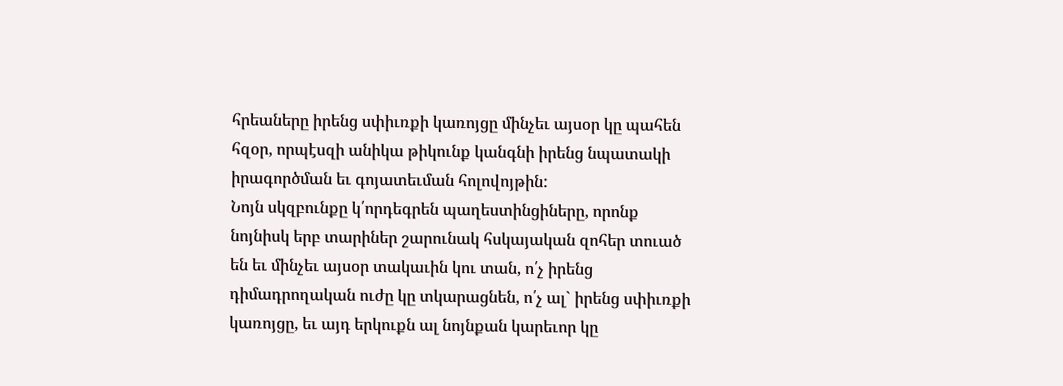հրեաները իրենց սփիւռքի կառոյցը մինչեւ այսօր կը պահեն հզօր, որպէսզի անիկա թիկունք կանգնի իրենց նպատակի իրագործման եւ գոյատեւման հոլովոյթին:
Նոյն սկզբունքը կ՛որդեգրեն պաղեստինցիները, որոնք նոյնիսկ երբ տարիներ շարունակ հսկայական զոհեր տուած են եւ մինչեւ այսօր տակաւին կու տան, ո՛չ իրենց դիմադրողական ուժը կը տկարացնեն, ո՛չ ալ` իրենց սփիւռքի կառոյցը, եւ այդ երկուքն ալ նոյնքան կարեւոր կը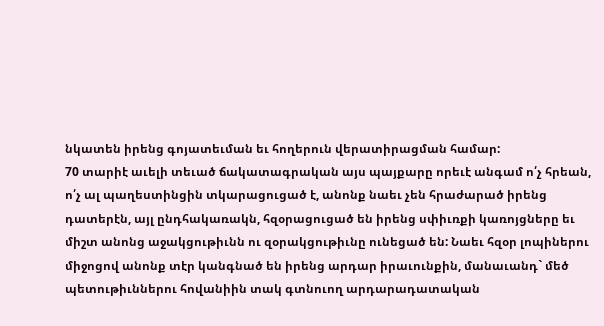նկատեն իրենց գոյատեւման եւ հողերուն վերատիրացման համար:
70 տարիէ աւելի տեւած ճակատագրական այս պայքարը որեւէ անգամ ո՛չ հրեան, ո՛չ ալ պաղեստինցին տկարացուցած է, անոնք նաեւ չեն հրաժարած իրենց դատերէն, այլ ընդհակառակն, հզօրացուցած են իրենց սփիւռքի կառոյցները եւ միշտ անոնց աջակցութիւնն ու զօրակցութիւնը ունեցած են: Նաեւ հզօր լոպիներու միջոցով անոնք տէր կանգնած են իրենց արդար իրաւունքին, մանաւանդ` մեծ պետութիւններու հովանիին տակ գտնուող արդարադատական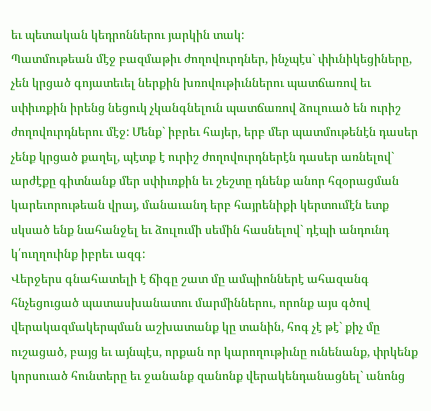եւ պետական կեդրոններու յարկին տակ:
Պատմութեան մէջ բազմաթիւ ժողովուրդներ, ինչպէս` փիւնիկեցիները, չեն կրցած գոյատեւել ներքին խռովութիւններու պատճառով եւ սփիւռքին իրենց նեցուկ չկանգնելուն պատճառով ձուլուած են ուրիշ ժողովուրդներու մէջ: Մենք` իբրեւ հայեր, երբ մեր պատմութենէն դասեր չենք կրցած քաղել, պէտք է ուրիշ ժողովուրդներէն դասեր առնելով` արժէքը գիտնանք մեր սփիւռքին եւ շեշտը դնենք անոր հզօրացման կարեւորութեան վրայ, մանաւանդ երբ հայրենիքի կերտումէն ետք սկսած ենք նահանջել եւ ձուլումի սեմին հասնելով` դէպի անդունդ կ՛ուղղուինք իբրեւ ազգ:
Վերջերս գնահատելի է ճիգը շատ մը ամպիոններէ ահազանգ հնչեցուցած պատասխանատու մարմիններու, որոնք այս գծով վերակազմակերպման աշխատանք կը տանին, հոգ չէ թէ` քիչ մը ուշացած, բայց եւ այնպէս, որքան որ կարողութիւնը ունենանք, փրկենք կորսուած հունտերը եւ ջանանք զանոնք վերակենդանացնել` անոնց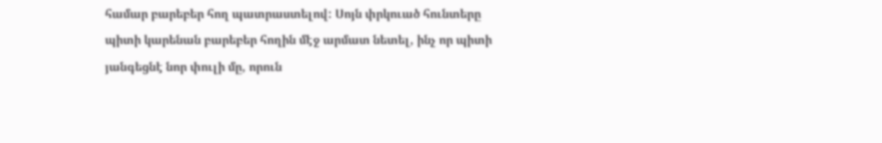համար բարեբեր հող պատրաստելով: Սոյն փրկուած հունտերը պիտի կարենան բարեբեր հողին մէջ արմատ նետել, ինչ որ պիտի յանգեցնէ նոր փուլի մը, որուն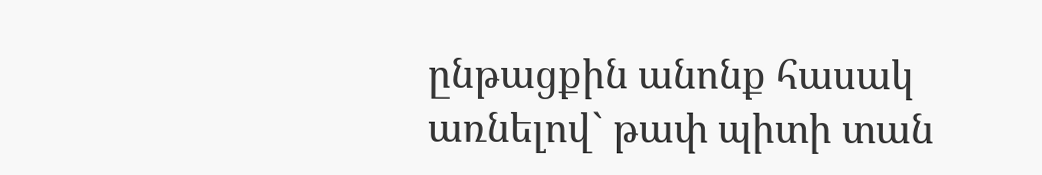ընթացքին անոնք հասակ առնելով` թափ պիտի տան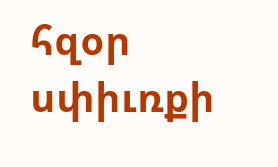հզօր սփիւռքի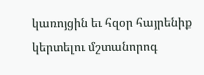կառոյցին եւ հզօր հայրենիք կերտելու մշտանորոգ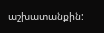աշխատանքին: